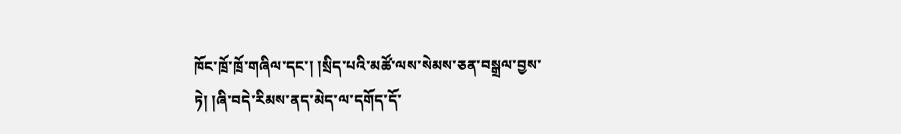ཁོང་ཁྲོ་ཁྲོ་གཞིལ་དང་། །སྲིད་པའི་མཚོ་ལས་སེམས་ཅན་བསྒྲལ་བྱས་ཏེ། །ཞི་བདེ་རིམས་ནད་མེད་ལ་དགོད་དོ་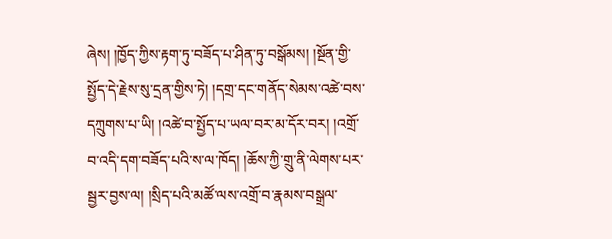ཞེས། །ཁྱོད་ཀྱིས་རྟག་ཏུ་བཟོད་པ་ཤིན་ཏུ་བསྒོམས། །སྔོན་གྱི་སྤྱོད་དེ་རྗེས་སུ་དྲན་གྱིས་ཏེ། །དགྲ་དང་གནོད་སེམས་འཚེ་བས་དཀྲུགས་པ་ཡི། །འཚེ་བ་སྤྱོད་པ་ཡལ་བར་མ་དོར་བར། །འགྲོ་བ་འདི་དག་བཟོད་པའི་ས་ལ་ཁོད། །ཆོས་ཀྱི་གྲུ་ནི་ལེགས་པར་སྦྱར་བྱས་ལ། །སྲིད་པའི་མཚོ་ལས་འགྲོ་བ་རྣམས་བསྒྲལ་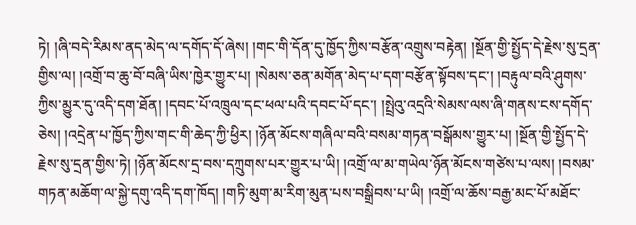ཏེ། །ཞི་བདེ་རིམས་ནད་མེད་ལ་དགོད་དོ་ཞེས། །གང་གི་དོན་དུ་ཁྱོད་ཀྱིས་བརྩོན་འགྲུས་བརྟེན། །སྔོན་གྱི་སྤྱོད་དེ་རྗེས་སུ་དྲན་གྱིས་ལ། །འགྲོ་བ་ཆུ་བོ་བཞི་ཡིས་ཁྱེར་གྱུར་པ། །སེམས་ཅན་མགོན་མེད་པ་དག་བརྩོན་སྟོབས་དང་། །བརྟུལ་བའི་ཤུགས་ཀྱིས་མྱུར་དུ་འདི་དག་ཐོན། །དབང་པོ་འཁྲུལ་དང་ཕལ་པའི་དབང་པོ་དང་། །སྤྲེའུ་འདྲའི་སེམས་ལས་ཞི་གནས་ངས་དགོད་ཅེས། །འདྲེན་པ་ཁྱོད་ཀྱིས་གང་གི་ཆེད་ཀྱི་ཕྱིར། །ཉོན་མོངས་གཞིལ་བའི་བསམ་གཏན་བསྒོམས་གྱུར་པ། །སྔོན་གྱི་སྤྱོད་དེ་རྗེས་སུ་དྲན་གྱིས་ཏེ། །ཉོན་མོངས་དྲ་བས་དཀྲུགས་པར་གྱུར་པ་ཡི། །འགྲོ་ལ་མ་གཡེལ་ཉོན་མོངས་གཙེས་པ་ལས། །བསམ་གཏན་མཆོག་ལ་སྐྱེ་དགུ་འདི་དག་ཁོད། །གཏི་མུག་མ་རིག་མུན་པས་བསྒྲིབས་པ་ཡི། །འགྲོ་ལ་ཆོས་བརྒྱ་མང་པོ་མཐོང་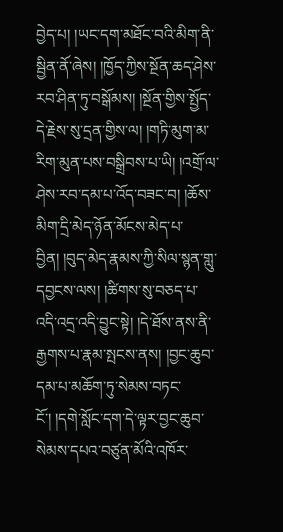བྱེད་པ། །ཡང་དག་མཐོང་བའི་མིག་ནི་སྦྱིན་ནོ་ཞེས། །ཁྱོད་ཀྱིས་སྔོན་ཆད་ཤེས་རབ་ཤིན་ཏུ་བསྒོམས། །སྔོན་གྱིས་སྤྱོད་དེ་རྗེས་སུ་དྲན་གྱིས་ལ། །གཏི་མུག་མ་རིག་མུན་པས་བསྒྲིབས་པ་ཡི། །འགྲོ་ལ་ཤེས་རབ་དམ་པ་འོད་བཟང་བ། །ཆོས་མིག་དྲི་མེད་ཉོན་མོངས་མེད་པ་བྱིན། །བུད་མེད་རྣམས་ཀྱི་སིལ་སྙན་གླུ་དབྱངས་ལས། །ཚིགས་སུ་བཅད་པ་འདི་འདྲ་འདི་བྱུང་སྟེ། །དེ་ཐོས་ནས་ནི་རྒྱགས་པ་རྣམ་སྤངས་ནས། །བྱང་ཆུབ་དམ་པ་མཆོག་ཏུ་སེམས་བཏང་ངོ་། །དགེ་སློང་དག་དེ་ལྟར་བྱང་ཆུབ་སེམས་དཔའ་བཙུན་མོའི་འཁོར་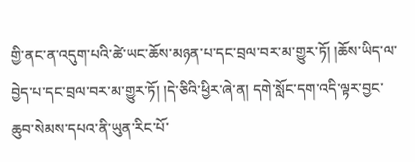གྱི་ནང་ན་འདུག་པའི་ཚེ་ཡང་ཆོས་མཉན་པ་དང་བྲལ་བར་མ་གྱུར་ཏོ། །ཆོས་ཡིད་ལ་བྱེད་པ་དང་བྲལ་བར་མ་གྱུར་ཏོ། །དེ་ཅིའི་ཕྱིར་ཞེ་ན། དགེ་སློང་དག་འདི་ལྟར་བྱང་ཆུབ་སེམས་དཔའ་ནི་ཡུན་རིང་པོ་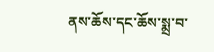ནས་ཆོས་དང་ཆོས་སྨྲ་བ་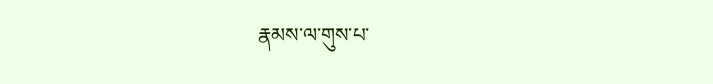རྣམས་ལ་གུས་པ་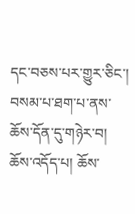དང་བཅས་པར་གྱུར་ཅིང་། བསམ་པ་ཐག་པ་ནས་ཆོས་དོན་དུ་གཉེར་བ། ཆོས་འདོད་པ། ཆོས་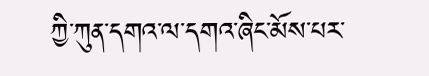ཀྱི་ཀུན་དགའ་ལ་དགའ་ཞིང་མོས་པར་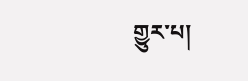གྱུར་པ།